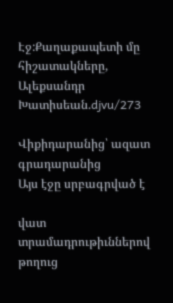Էջ:Քաղաքապետի մը հիշատակները, Ալեքսանդր Խատիսեան.djvu/273

Վիքիդարանից՝ ազատ գրադարանից
Այս էջը սրբագրված է

վատ տրամադրութիւններով թողուց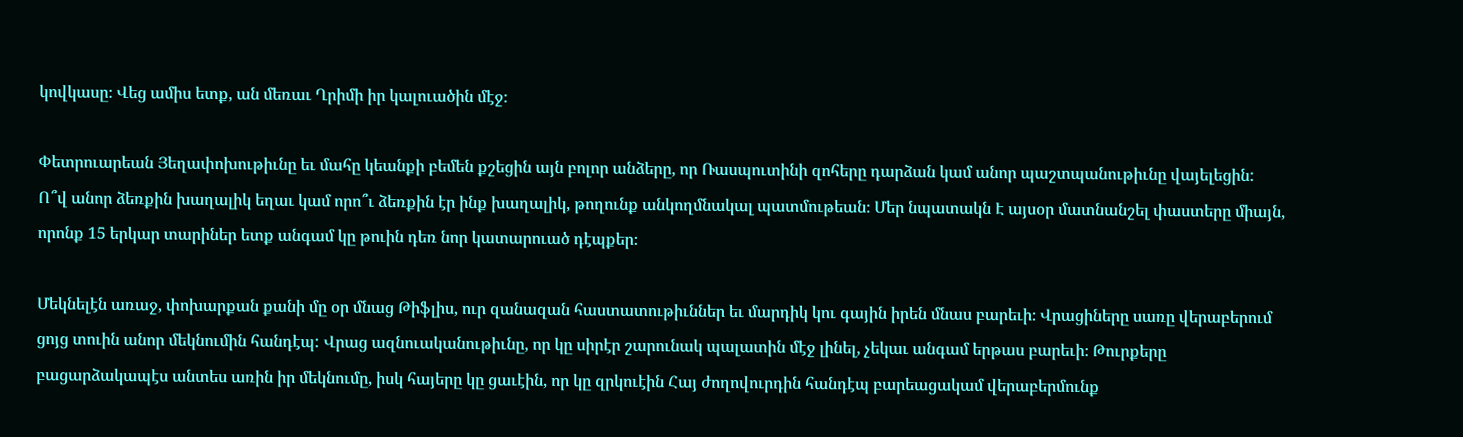կովկասը։ Վեց ամիս ետք, ան մեռաւ Ղրիմի իր կալուածին մէջ։

Փետրուարեան Յեղափոխութիւնը եւ մահը կեանքի բեմեն քշեցին այն բոլոր անձերը, որ Ռասպուտինի զոհերը դարձան կամ անոր պաշտպանութիւնը վայելեցին: Ո՞վ անոր ձեռքին խաղալիկ եղաւ կամ որո՞ւ ձեռքին էր ինք խաղալիկ, թողունք անկողմնակալ պատմութեան։ Մեր նպատակն Է այսօր մատնանշել փաստերը միայն, որոնք 15 երկար տարիներ ետք անգամ կը թուին դեռ նոր կատարուած դէպքեր։

Մեկնելէն առաջ, փոխարքան քանի մը օր մնաց Թիֆլիս, ուր զանազան հաստատութիւններ եւ մարդիկ կու գային իրեն մնաս բարեւի։ Վրացիները սառը վերաբերում ցոյց տուին անոր մեկնումին հանդէպ: Վրաց ազնուականութիւնը, որ կը սիրէր շարունակ պալատին մէջ լինել, չեկաւ անգամ երթաս բարեւի։ Թուրքերը բացարձակապէս անտես առին իր մեկնումը, իսկ հայերը կը ցաւէին, որ կը զրկուէին Հայ ժողովուրդին հանդէպ բարեացակամ վերաբերմունք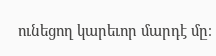ունեցող կարեւոր մարդէ մը։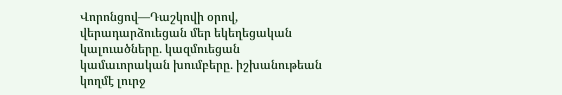Վորոնցով—Դաշկովի օրով, վերադարձուեցան մեր եկեղեցական կալուածները. կազմուեցան կամաւորական խումբերը. իշխանութեան կողմէ լուրջ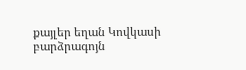քայլեր եղան Կովկասի բարձրագոյն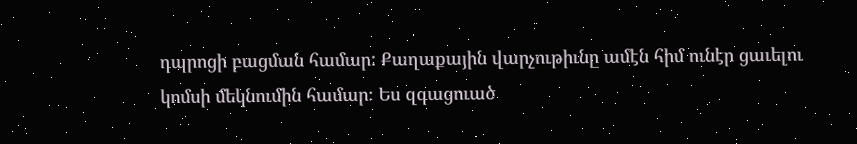դպրոցի բացման համար: Քաղաքային վարչութիւնը ամէն հիմ ունէր ցաւելու կոմսի մեկնումին համար։ Ես զգացուած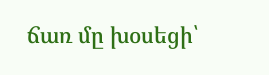ճառ մը խօսեցի՝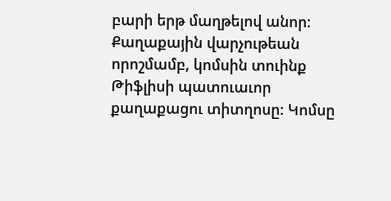բարի երթ մաղթելով անոր։ Քաղաքային վարչութեան որոշմամբ, կոմսին տուինք Թիֆլիսի պատուաւոր քաղաքացու տիտղոսը: Կոմսը